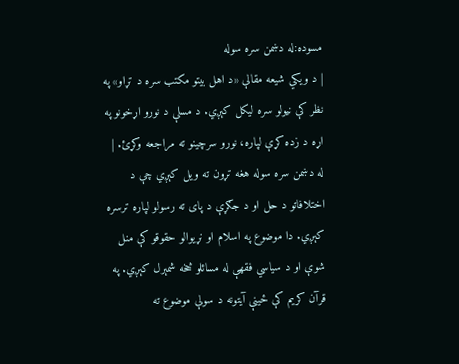مسوده:له دښمن سره سوله
| د ويکي شيعه مقالې «د اهل بيتو مکتب سره د تړاو» په نظر کې نيولو سره ليکل کېږي. د مسلې د نورو اړخونو په اړه د زده کړې لپاره، نورو سرچينو ته مراجعه وکړئ. |
له دښمن سره سوله هغه تړون ته ویل کېږي چې د اختلافاتو د حل او د جګړې د پای ته رسولو لپاره ترسره کېږي. دا موضوع په اسلام او نړیوالو حقوقو کې منل شوې او د سیاسي فقهې له مسائلو څخه شمېرل کېږي. په قرآن کریم کې ځینې آیتونه د سولې موضوع ته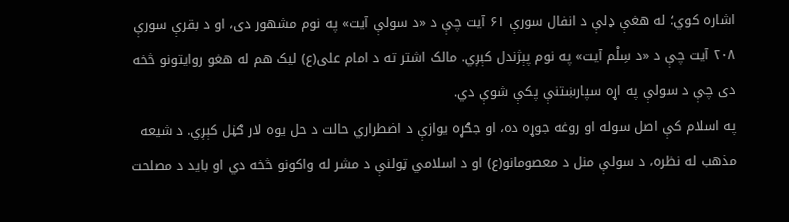اشاره کوي؛ له هغې ډلې د انفال سورې ۶۱ آیت چې د «د سولې آیت» په نوم مشهور دی، او د بقرې سورې ۲۰۸ آیت چې د «د سِلْم آیت» په نوم پېژندل کېږي. مالک اشتر ته د امام علی(ع) لیک هم له هغو روایتونو څخه دی چې د سولې په اړه سپارښتنې پکې شوې دي.
په اسلام کې اصل سوله او روغه جوړه ده، او جګړه یوازې د اضطراري حالت د حل یوه لار ګڼل کېږي. د شیعه مذهب له نظره، د سولې منل د معصومانو(ع) او د اسلامي ټولنې د مشر له واکونو څخه دي او باید د مصلحت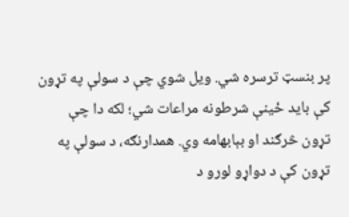پر بنسټ ترسره شي. ویل شوي چې د سولې په تړون کې باید ځینې شرطونه مراعات شي؛ لکه دا چې تړون څرګند او بېابهامه وي. همدارنګه، د سولې په تړون کې د دواړو لورو د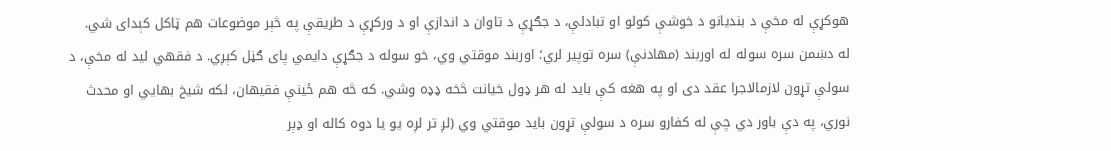هوکړې له مخې د بندیانو د خوشې کولو او تبادلې، د جګړې د تاوان د اندازې او د ورکړې د طریقې په څېر موضوعات هم ټاکل کېدای شي.
له دښمن سره سوله له اوربند (مهادنې) سره توپیر لري؛ اوربند موقتي وي، خو سوله د جګړې دایمي پای ګڼل کېږي. د فقهي لید له مخې، د سولې تړون لازمالاجرا عقد دی او په هغه کې باید له هر ډول خیانت څخه ډډه وشي. که څه هم ځینې فقیهان، لکه شیخ بهایي او محدث نوري، په دې باور دي چې له کفارو سره د سولې تړون باید موقتي وي (لږ تر لږه یو یا دوه کاله او ډېر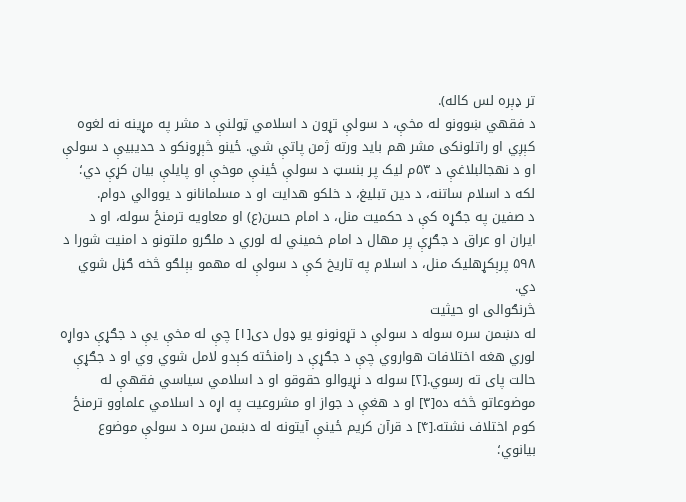تر ډېره لس کاله).
د فقهي ښوونو له مخې، د سولې تړون د اسلامي ټولنې د مشر په مړینه نه لغوه کېږي او راتلونکی مشر هم باید ورته ژمن پاتې شي. ځینو څېړونکو د حدیبیې د سولې او د نهجالبلاغې د ۵۳م لیک پر بنسټ د سولې ځینې موخې او پایلې بیان کړې دي؛ لکه د اسلام ساتنه، د دین تبلیغ، د خلکو هدایت او د مسلمانانو د یووالي دوام.
د صفین په جګړه کې د حکمیت منل، د امام حسن(ع) او معاویه ترمنځ سوله، او د ایران او عراق د جګړې پر مهال د امام خمیني له لوري د ملګرو ملتونو د امنیت شورا د ۵۹۸ پرېکړهلیک منل، د اسلام په تاریخ کې د سولې له مهمو بېلګو څخه ګڼل شوي دي.
څرنګوالی او حیثیت
له دښمن سره سوله د سولې د تړونونو یو ډول دی[۱] چې له مخې یې د جګړې دواړه لوري هغه اختلافات هواروي چې د جګړې د رامنځته کېدو لامل شوي وي او د جګړې حالت پای ته رسوي.[۲] سوله د نړیوالو حقوقو او د اسلامي سیاسي فقهې له موضوعاتو څخه ده[۳] او د هغې د جواز او مشروعیت په اړه د اسلامي علماوو ترمنځ کوم اختلاف نشته.[۴] د قرآن کریم ځینې آیتونه له دښمن سره د سولې موضوع بیانوي؛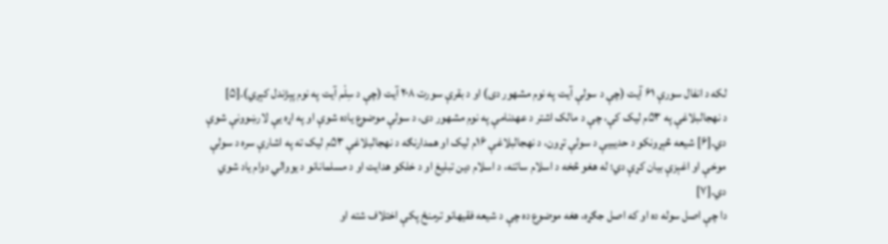لکه د انفال سورې ۶۱ آیت (چې د سولې آیت په نوم مشهور دی) او د بقرې سورت ۲۰۸ آیت (چې د سِلْم آیت په نوم پېژندل کېږي).[۵]
د نهجالبلاغې په ۵۳م لیک کې، چې د مالک اشتر د عهدنامې په نوم مشهور دی، د سولې موضوع یاده شوې او په اړه یې لارښوونې شوې دي.[۶] شیعه څېړونکو د حدیبیې د سولې تړون، د نهجالبلاغې ۱۶م لیک او همدارنګه د نهجالبلاغې ۵۳م لیک ته په اشارې سره د سولې موخې او اغېزې بیان کړې دي؛ له هغو څخه د اسلام ساتنه، د اسلام دین تبلیغ او د خلکو هدایت او د مسلمانانو د یووالي دوام یاد شوي دي.[۷]
دا چې اصل سوله ده او که اصل جګړه، هغه موضوع ده چې د شیعه فقیهانو ترمنځ پکې اختلاف شته او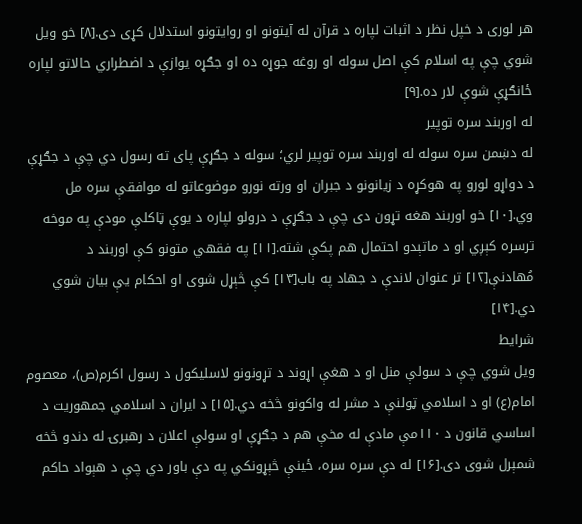هر لوری د خپل نظر د اثبات لپاره د قرآن له آیتونو او روایتونو استدلال کړی دی.[۸] خو ویل شوي چې په اسلام کې اصل سوله او روغه جوړه ده او جګړه یوازې د اضطراري حالاتو لپاره ځانګړې شوې لار ده.[۹]
له اوربند سره توپیر
له دښمن سره سوله له اوربند سره توپیر لري؛ سوله د جګړې پای ته رسول دي چې د جګړې د دواړو لورو په هوکړه د زیانونو د جبران او ورته نورو موضوعاتو له موافقې سره مل وي.[۱۰] خو اوربند هغه تړون دی چې د جګړې د درولو لپاره د یوې ټاکلې مودې په موخه ترسره کېږي او د ماتېدو احتمال هم پکې شته.[۱۱] په فقهي متونو کې اوربند د مُهادنې[۱۲] تر عنوان لاندې د جهاد په باب[۱۳] کې څېړل شوی او احکام یې بیان شوي دي.[۱۴]
شرایط
ویل شوي چې د سولې منل او د هغې اړوند د تړونونو لاسلیکول د رسول اکرم(ص)، معصوم امام(ع) او د اسلامي ټولنې د مشر له واکونو څخه دي.[۱۵] د ایران د اسلامي جمهوریت د اساسي قانون د ۱۱۰مې مادې له مخې هم د جګړې او سولې اعلان د رهبرۍ له دندو څخه شمېرل شوی دی.[۱۶] له دې سره سره، ځینې څېړونکي په دې باور دي چې د هېواد حاکم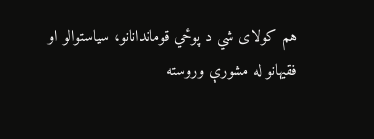هم کولای شي د پوځي قوماندانانو، سیاستوالو او فقیهانو له مشورې وروسته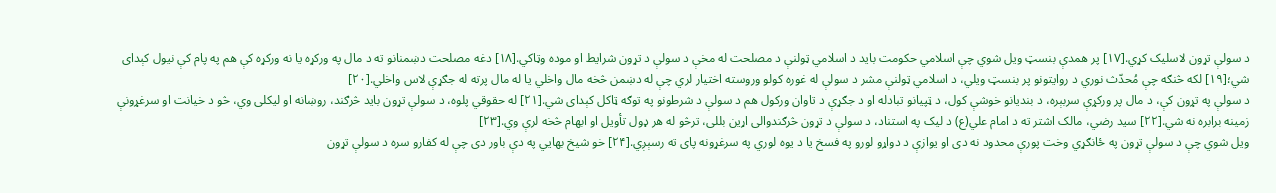د سولې تړون لاسلیک کړي.[۱۷] پر همدې بنسټ ویل شوي چې اسلامي حکومت باید د اسلامي ټولنې د مصلحت له مخې د سولې د تړون شرایط او موده وټاکي.[۱۸] دغه مصلحت دښمنانو ته د مال په ورکړه یا نه ورکړه کې هم په پام کې نیول کېدای شي؛[۱۹] لکه څنګه چې مُحدّث نوري د روایتونو پر بنسټ ویلي، د اسلامي ټولنې مشر د سولې له غوره کولو وروسته اختیار لري چې له دښمن څخه مال واخلي یا له مال پرته له جګړې لاس واخلي.[۲۰]
د سولې په تړون کې، د مال پر ورکړې سربېره، د بندیانو خوشې کول، د ټپیانو تبادله او د جګړې د تاوان ورکول هم د سولې د شرطونو په توګه ټاکل کېدای شي.[۲۱] له حقوقي پلوه، د سولې تړون باید څرګند، روښانه او لیکلی وي، څو د خیانت او سرغړونې زمینه برابره نه شي.[۲۲] سید رضي، مالک اشتر ته د امام علي(ع) د لیک په استناد، د سولې د تړون څرګندوالی اړین بللی، ترڅو له هر ډول تأویل او ابهام څخه لرې وي.[۲۳]
ویل شوي چې د سولې تړون په ځانګړي وخت پورې محدود نه دی او یوازې د دواړو لورو په فسخ یا د یوه لوري په سرغړونه پای ته رسېږي.[۲۴] خو شیخ بهایي په دې باور دی چې له کفارو سره د سولې تړون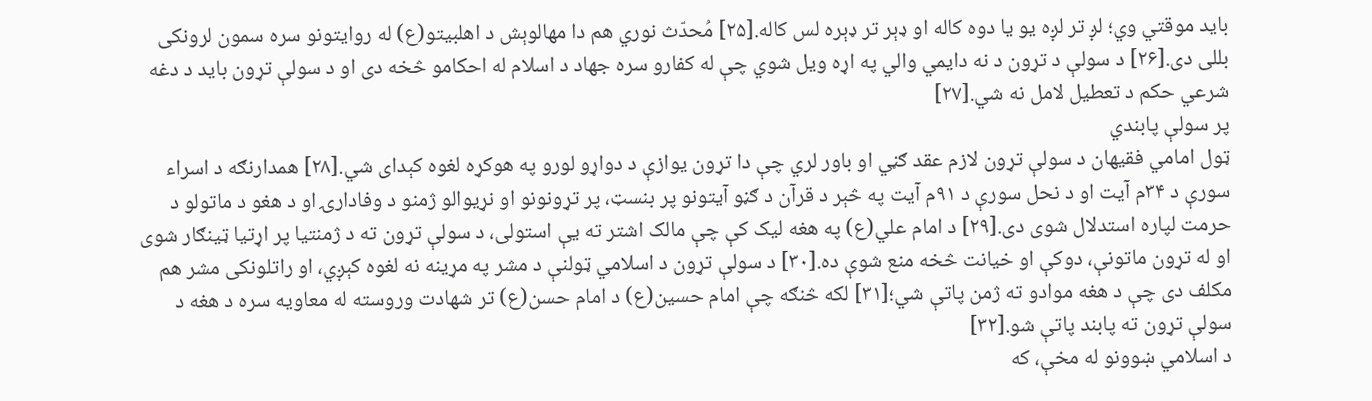باید موقتي وي؛ لږ تر لږه یو یا دوه کاله او ډېر تر ډېره لس کاله.[۲۵] مُحدّث نوري هم دا مهالوېش د اهلبیتو(ع) له روایتونو سره سمون لرونکی بللی دی.[۲۶] د سولې د تړون د نه دایمي والي په اړه ویل شوي چې له کفارو سره جهاد د اسلام له احکامو څخه دی او د سولې تړون باید د دغه شرعي حکم د تعطیل لامل نه شي.[۲۷]
پر سولې پابندي
ټول امامي فقیهان د سولې تړون لازم عقد ګڼي او باور لري چې دا تړون یوازې د دواړو لورو په هوکړه لغوه کېدای شي.[۲۸] همدارنګه د اسراء سورې د ۳۴م آیت او د نحل سورې د ۹۱م آیت په څېر د قرآن د ګڼو آیتونو پر بنسټ، پر تړونونو او نړیوالو ژمنو د وفادارۍ او د هغو د ماتولو د حرمت لپاره استدلال شوی دی.[۲۹] د امام علي(ع) په هغه لیک کې چې مالک اشتر ته یې استولی، د سولې تړون ته د ژمنتیا پر اړتیا ټینګار شوی او له تړون ماتونې، دوکې او خیانت څخه منع شوې ده.[۳۰] د سولې تړون د اسلامي ټولنې د مشر په مړینه نه لغوه کېږي، او راتلونکی مشر هم مکلف دی چې د هغه موادو ته ژمن پاتې شي؛[۳۱] لکه څنګه چې امام حسین(ع) د امام حسن(ع) تر شهادت وروسته له معاویه سره د هغه د سولې تړون ته پابند پاتې شو.[۳۲]
د اسلامي ښوونو له مخې، که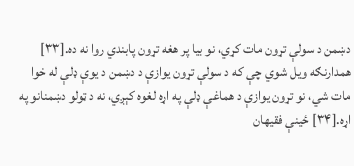دښمن د سولې تړون مات کړي، نو بیا پر هغه تړون پابندي روا نه ده.[۳۳] همدارنګه ویل شوي چې که د سولې تړون یوازې د دښمن د یوې ډلې له خوا مات شي، نو تړون یوازې د هماغې ډلې په اړه لغوه کېږي، نه د ټولو دښمنانو په اړه.[۳۴] ځینې فقیهان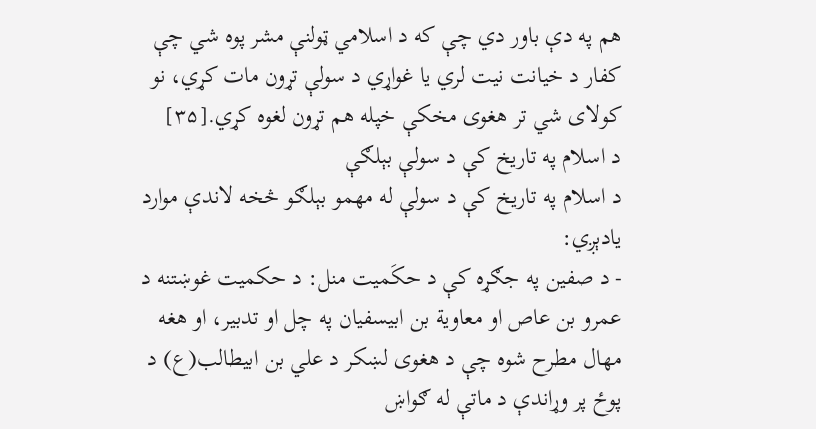هم په دې باور دي چې که د اسلامي ټولنې مشر پوه شي چې کفار د خیانت نیت لري یا غواړي د سولې تړون مات کړي، نو کولای شي تر هغوی مخکې خپله هم تړون لغوه کړي.[۳۵]
د اسلام په تاریخ کې د سولې بېلګې
د اسلام په تاریخ کې د سولې له مهمو بېلګو څخه لاندې موارد یادېږي:
- د صفین په جګړه کې د حکَمیت منل: د حکمیت غوښتنه د عمرو بن عاص او معاویة بن ابيسفیان په چل او تدبیر، او هغه مهال مطرح شوه چې د هغوی لښکر د علي بن ابيطالب(ع) د پوځ پر وړاندې د ماتې له ګواښ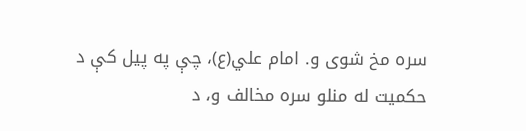سره مخ شوی و. امام علي(ع)، چې په پیل کې د حکمیت له منلو سره مخالف و، د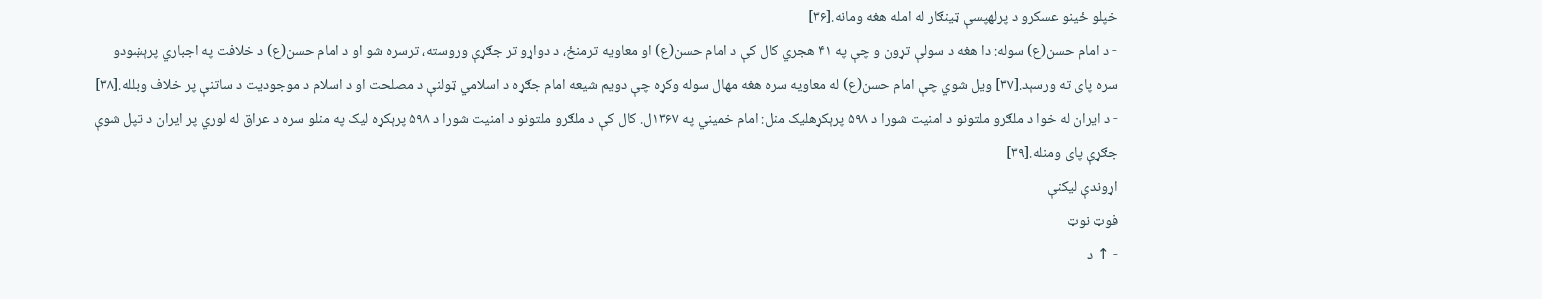خپلو ځینو عسکرو د پرلهپسې ټینګار له امله هغه ومانه.[۳۶]
- د امام حسن(ع) سوله: دا هغه د سولې تړون و چې په ۴۱ هجري کال کې د امام حسن(ع) او معاویه ترمنځ، د دواړو تر جګړې وروسته، ترسره شو او د امام حسن(ع) د خلافت په اجباري پرېښودو سره پای ته ورسېد.[۳۷] ویل شوي چې امام حسن(ع) له معاویه سره هغه مهال سوله وکړه چې دویم شیعه امام جګړه د اسلامي ټولنې د مصلحت او د اسلام د موجودیت د ساتنې پر خلاف وبلله.[۳۸]
- د ایران له خوا د ملګرو ملتونو د امنیت شورا د ۵۹۸ پرېکړهلیک منل: امام خمیني په ۱۳۶۷ل. کال کې د ملګرو ملتونو د امنیت شورا د ۵۹۸ پرېکړه لیک په منلو سره د عراق له لوري پر ایران د تپل شوې جګړې پای ومنله.[۳۹]
اړوندې لیکنې
فوټ نوټ
- ↑ د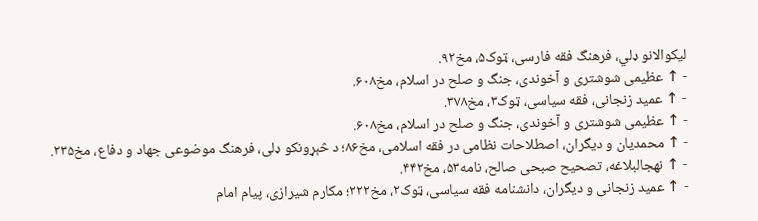لیکوالانو ډلي، فرهنگ فقه فارسی، ټوک۵، مخ۹۲.
- ↑ عظیمی شوشتری و آخوندی، جنگ و صلح در اسلام، مخ۶۰۸.
- ↑ عمید زنجانی، فقه سیاسی، ټوک۳، مخ۳۷۸.
- ↑ عظیمی شوشتری و آخوندی، جنگ و صلح در اسلام، مخ۶۰۸.
- ↑ محمدیان و دیگران، اصطلاحات نظامی در فقه اسلامی، مخ۸۶؛ د څېړونکو ډلی، فرهنگ موضوعی جهاد و دفاع، مخ۲۳۵.
- ↑ نهجالبلاغه، تصحیح صبحی صالح، نامه۵۳، مخ۴۴۲.
- ↑ عمید زنجانی و دیگران، دانشنامه فقه سیاسی، ټوک۲، مخ۲۲۲؛ مکارم شیرازی، پیام امام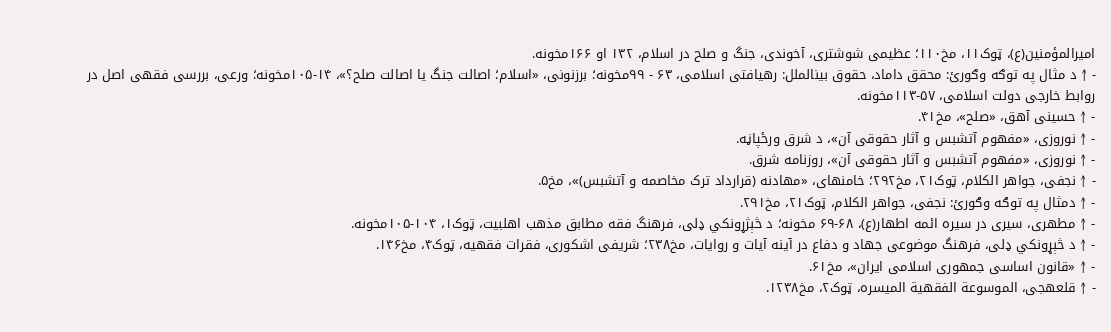امیرالمؤمنین(ع)، ټوک۱۱، مخ۱۱۰؛ عظیمی شوشتری، آخوندی، جنگ و صلح در اسلام، ۱۳۲ او ۱۶۶مخونه.
- ↑ د مثال په توګه وګورئ: محقق داماد، حقوق بینالملل: رهیافتی اسلامی، ۶۳ - ۹۹مخونه؛ برزنونی، «اسلام؛ اصالت جنگ یا اصالت صلح؟»، ۱۴-۱۰۵مخونه؛ ورعی، بررسی فقهی اصل در روابط خارجی دولت اسلامی، ۵۷-۱۱۳مخونه.
- ↑ حسینی آهق، «صلح»، مخ۴۱.
- ↑ نوروزی، «مفهوم آتشبس و آثار حقوقی آن»، د شرق ورځپاڼه.
- ↑ نوروزی، «مفهوم آتشبس و آثار حقوقی آن»، روزنامه شرق.
- ↑ نجفی، جواهر الکلام، ټوک۲۱، مخ۲۹۲؛ خامنهای، «مهادنه (قرارداد ترک مخاصمه و آتشبس)»، مخ۵.
- ↑ دمثال په توګه وګورئ: نجفی، جواهر الکلام، ټوک۲۱، مخ۲۹۱.
- ↑ مطهری، سیری در سیره ائمه اطهار(ع)، ۶۸-۶۹ مخونه؛ د څېژړونکي ډلی، فرهنگ فقه مطابق مذهب اهلبیت، ټوک۱، ۱۰۴-۱۰۵مخونه.
- ↑ د څېړونکي ډلی، فرهنگ موضوعی جهاد و دفاع در آینه آیات و روایات، مخ۲۳۸؛ شریفی اشکوری، فقرات فقهیه، ټوک۴، مخ۱۴۶.
- ↑ «قانون اساسی جمهوری اسلامی ایران»، مخ۶۱.
- ↑ قلعهجی، الموسوعة الفقهیة المیسره، ټوک۲، مخ۱۲۳۸.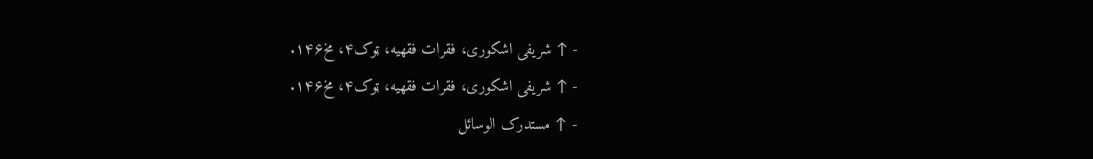- ↑ شریفی اشکوری، فقرات فقهیه، ټوک۴، مخ۱۴۶.
- ↑ شریفی اشکوری، فقرات فقهیه، ټوک۴، مخ۱۴۶.
- ↑ مستدرک الوسائل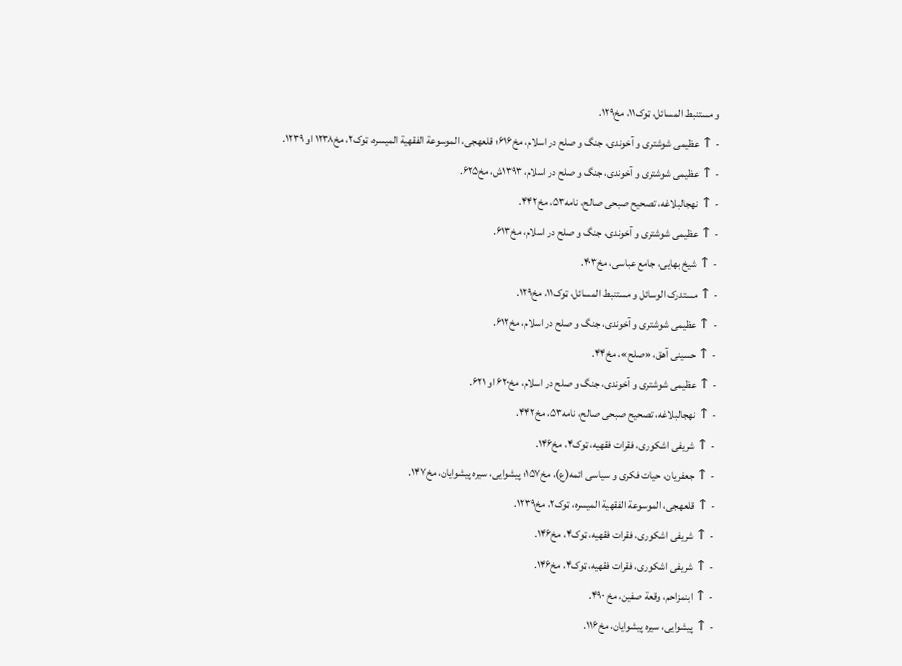و مستنبط المسائل، ټوک۱۱، مخ۱۲۹.
- ↑ عظیمی شوشتری و آخوندی، جنگ و صلح در اسلام، مخ۶۱۶؛ قلعهجی، الموسوعة الفقهیة المیسره، ټوک۲، مخ۱۲۳۸ او ۱۲۳۹.
- ↑ عظیمی شوشتری و آخوندی، جنگ و صلح در اسلام، ۱۳۹۳ش، مخ۶۲۵.
- ↑ نهجالبلاغه، تصحیح صبحی صالح، نامه۵۳، مخ۴۴۲.
- ↑ عظیمی شوشتری و آخوندی، جنگ و صلح در اسلام، مخ۶۱۳.
- ↑ شیخ بهایی، جامع عباسی، مخ۴۰۳.
- ↑ مستدرک الوسائل و مستنبط المسائل، ټوک۱۱، مخ۱۲۹.
- ↑ عظیمی شوشتری و آخوندی، جنگ و صلح در اسلام، مخ۶۱۲.
- ↑ حسینی آهق، «صلح»، مخ۴۴.
- ↑ عظیمی شوشتری و آخوندی، جنگ و صلح در اسلام، مخ۶۲۰ او ۶۲۱.
- ↑ نهجالبلاغه، تصحیح صبحی صالح، نامه۵۳، مخ۴۴۲.
- ↑ شریفی اشکوری، فقرات فقهیه، ټوک۴، مخ۱۴۶.
- ↑ جعفریان، حیات فکری و سیاسی ائمه(ع)، مخ۱۵۷؛ پیشوایی، سیره پیشوایان، مخ۱۴۷.
- ↑ قلعهجی، الموسوعة الفقهیة المیسره، ټوک۲، مخ۱۲۳۹.
- ↑ شریفی اشکوری، فقرات فقهیه، ټوک۴، مخ۱۴۶.
- ↑ شریفی اشکوری، فقرات فقهیه، ټوک۴، مخ۱۴۶.
- ↑ ابنمزاحم، وقعة صفین، مخ ۴۹۰.
- ↑ پیشوایی، سیره پیشوایان، مخ۱۱۶.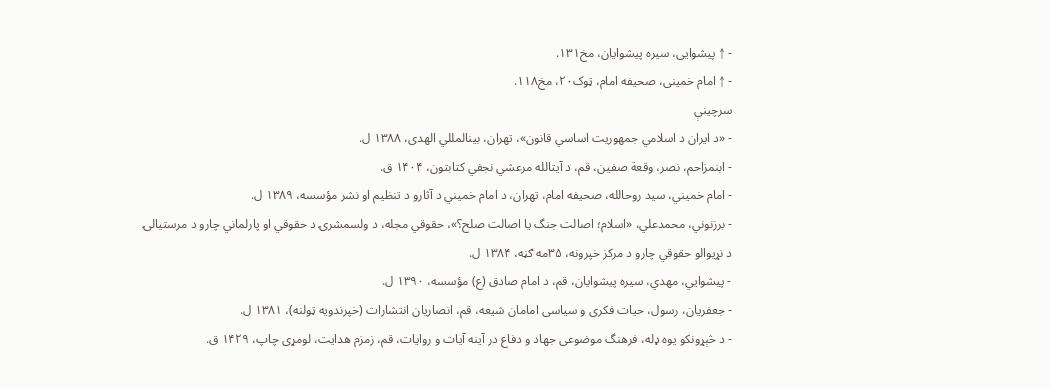- ↑ پیشوایی، سیره پیشوایان، مخ۱۳۱.
- ↑ امام خمینی، صحیفه امام، ټوک۲۰، مخ۱۱۸.
سرچينې
- «د ایران د اسلامي جمهوریت اساسي قانون»، تهران، بینالمللي الهدی، ۱۳۸۸ ل.
- ابنمزاحم، نصر، وقعة صفین، قم، د آیتالله مرعشي نجفي کتابتون، ۱۴۰۴ ق.
- امام خمیني، سید روحالله، صحیفه امام، تهران، د امام خمیني د آثارو د تنظیم او نشر مؤسسه، ۱۳۸۹ ل.
- برزنوني، محمدعلي، «اسلام؛ اصالت جنگ یا اصالت صلح؟»، حقوقي مجله، د ولسمشرۍ د حقوقي او پارلماني چارو د مرستیالۍ د نړیوالو حقوقي چارو د مرکز خپرونه، ۳۵مه ګڼه، ۱۳۸۴ ل.
- پیشوایي، مهدي، سیره پیشوایان، قم، د امام صادق (ع) مؤسسه، ۱۳۹۰ ل.
- جعفریان، رسول، حیات فکری و سیاسی امامان شیعه، قم، انصاریان انتشارات (خپرندویه ټولنه)، ۱۳۸۱ ل.
- د څېړونکو یوه ډله، فرهنگ موضوعی جهاد و دفاع در آینه آیات و روایات، قم، زمزم هدایت، لومړی چاپ، ۱۴۲۹ ق.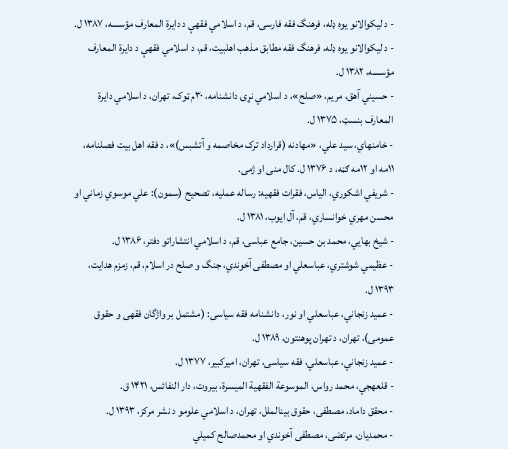- د لیکوالانو یوه ډله، فرهنگ فقه فارسی، قم، د اسلامي فقهې د دایرة المعارف مؤسسه، ۱۳۸۷ ل.
- د لیکوالانو یوه ډله، فرهنگ فقه مطابق مذهب اهلبیت، قم، د اسلامي فقهې د دایرة المعارف مؤسسه، ۱۳۸۲ ل.
- حسیني آهق، مریم، «صلح»، د اسلامي نړۍ دانشنامه، ۳۰م ټوک، تهران، د اسلامي دایرة المعارف بنسټ، ۱۳۷۵ ل.
- خامنهاي، سید علي، «مهادنه (قرارداد ترک مخاصمه و آتشبس)»، د فقه اهل بیت فصلنامه، ۱۱مه او ۱۲مه ګڼه، د ۱۳۷۶ ل. کال منی او ژمی.
- شریفي اشکوري، الیاس، فقرات فقهیه: رساله عملیه، تصحیح (سمون): علي موسوي زماني او محسن مهري خوانساري، قم، آل ایوب، ۱۳۸۱ ل.
- شیخ بهايي، محمد بن حسین، جامع عباسی، قم، د اسلامي انتشاراتو دفتر، ۱۳۸۶ ل.
- عظیمي شوشتري، عباسعلي او مصطفی آخوندي، جنگ و صلح در اسلام، قم، زمزم هدایت، ۱۳۹۳ ل.
- عمید زنجاني، عباسعلي او نور، دانشنامه فقه سیاسی: (مشتمل بر واژگان فقهی و حقوق عمومی)، تهران، د تهران پوهنتون، ۱۳۸۹ ل.
- عمید زنجاني، عباسعلي، فقه سیاسی، تهران، امیرکبیر، ۱۳۷۷ ل.
- قلعهجي، محمد رواس، الموسوعة الفقهیة المیسرة، بیروت، دار النفائس، ۱۴۲۱ ق.
- محقق داماد، مصطفی، حقوق بينالملل، تهران، د اسلامي علومو د نشر مرکز، ۱۳۹۳ ل.
- محمدیان، مرتضی، مصطفی آخوندي او محمدصالح کمیلي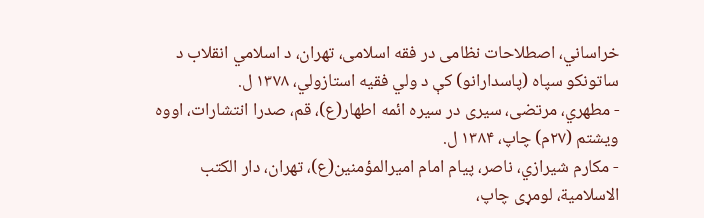خراساني، اصطلاحات نظامی در فقه اسلامی، تهران، د اسلامي انقلاب د ساتونکو سپاه (پاسدارانو) کې د ولي فقیه استازولي، ۱۳۷۸ ل.
- مطهري، مرتضی، سیری در سیره ائمه اطهار(ع)، قم، صدرا انتشارات، اووه ویشتم (۲۷م) چاپ، ۱۳۸۴ ل.
- مکارم شیرازي، ناصر، پیام امام امیرالمؤمنین(ع)، تهران، دار الکتب الاسلامیة، لومړی چاپ،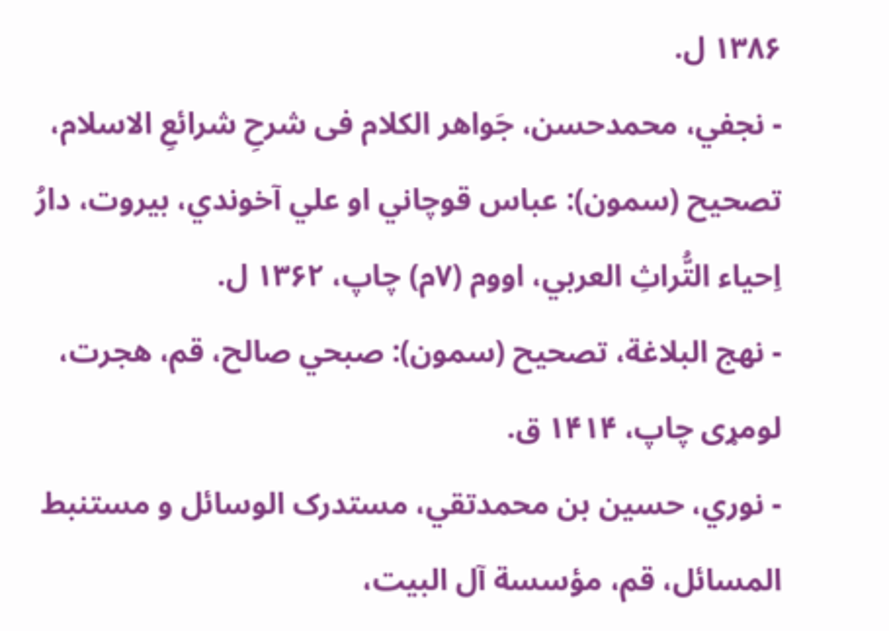۱۳۸۶ ل.
- نجفي، محمدحسن، جَواهر الکلام فی شرحِ شرائعِ الاسلام، تصحیح (سمون): عباس قوچاني او علي آخوندي، بیروت، دارُ اِحیاء التُّراثِ العربي، اووم (۷م) چاپ، ۱۳۶۲ ل.
- نهج البلاغة، تصحیح (سمون): صبحي صالح، قم، هجرت، لومړی چاپ، ۱۴۱۴ ق.
- نوري، حسین بن محمدتقي، مستدرک الوسائل و مستنبط المسائل، قم، مؤسسة آل البیت،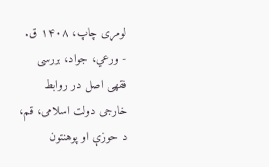لومړی چاپ، ۱۴۰۸ ق.
- ورعي، جواد، بررسی فقهی اصل در روابط خارجی دولت اسلامی، قم، د حوزې او پوهنتون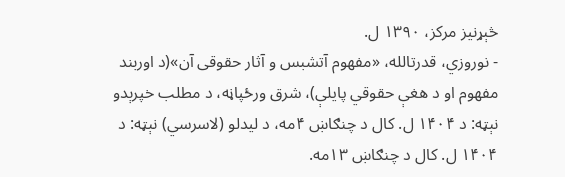څېړنیز مرکز، ۱۳۹۰ ل.
- نوروزي، قدرتالله، «مفهوم آتشبس و آثار حقوقی آن»(د اوربند مفهوم او د هغې حقوقي پایلې)، شرق ورځپاڼه، د مطلب خپرېدو نېټه: د ۱۴۰۴ ل. کال د چنګاښ ۴مه، د لیدلو (لاسرسي) نېټه: د ۱۴۰۴ ل. کال د چنګاښ ۱۳مه.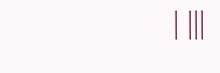| |||